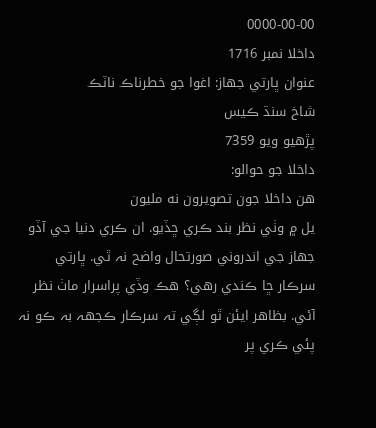0000-00-00
داخلا نمبر 1716
عنوان ڀارتي جهاز: اغوا جو خطرناڪ ناٽڪ
شاخ سنڌ ڪيس
پڙهيو ويو 7359
داخلا جو حوالو:
هن داخلا جون تصويرون نه مليون
يل ۾ وٺي نظر بند ڪري ڇڏيو. ان ڪري دنيا جي آڏو جهاز جي اندروني صورتحال واضح نہ ٿي. ڀارتي سرڪار ڇا ڪندي رهي؟ هڪ وڏي پراسرار ماٺ نظر آئي. بظاهر ايئن ٿو لڳي تہ سرڪار ڪجھہ بہ ڪو نہ پئي ڪري پر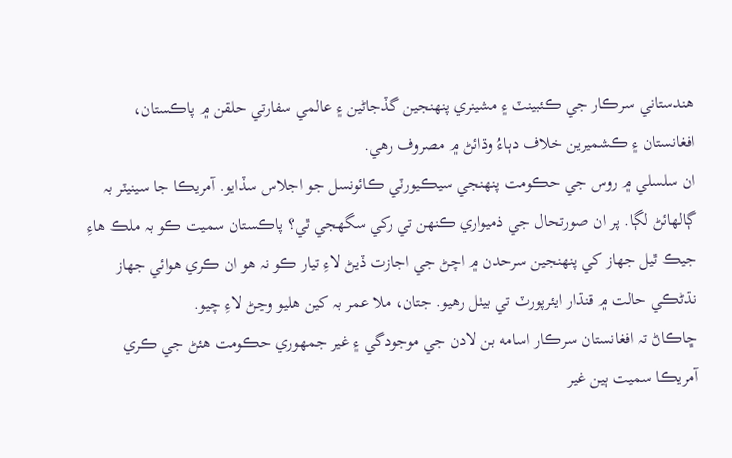هندستاني سرڪار جي ڪئبينٽ ۽ مشينري پنھنجين گڏجاڻين ۽ عالمي سفارتي حلقن ۾ پاڪستان، افغانستان ۽ ڪشميرين خلاف دٻاءُ وڌائڻ ۾ مصروف رهي.
ان سلسلي ۾ روس جي حڪومت پنھنجي سيڪيورٽي ڪائونسل جو اجلاس سڏايو. آمريڪا جا سينيٽر بہ ڳالهائڻ لڳا. پر ان صورتحال جي ذميواري ڪنھن تي رکي سگهجي ٿي؟ پاڪستان سميت ڪو بہ ملڪ هاءِ جيڪ ٿيل جهاز کي پنھنجين سرحدن ۾ اچڻ جي اجازت ڏيڻ لاءِ تيار ڪو نہ هو ان ڪري هوائي جهاز نڌڻڪي حالت ۾ قنڌار ايئرپورٽ تي بيٺل رهيو. جتان، ملا عمر بہ کين هليو وڃڻ لاءِ چيو.
ڇاڪاڻ تہ افغانستان سرڪار اسامه بن لادن جي موجودگي ۽ غير جمهوري حڪومت هئڻ جي ڪري آمريڪا سميت ٻين غير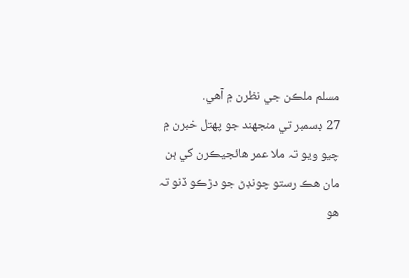مسلم ملڪن جي نظرن ۾ آهي.
27 ڊسمبر تي منجهند جو پھتل خبرن ۾ چيو ويو تہ ملا عمر هائجيڪرن کي ٻن مان هڪ رستو چونڊڻ جو دڙڪو ڏنو تہ هو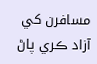مسافرن کي آزاد ڪري پاڻ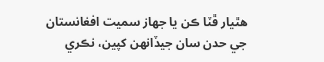هٿيار ڦٽا ڪن يا جهاز سميت افغانستان جي حدن سان جيڏانھن کپين، نڪري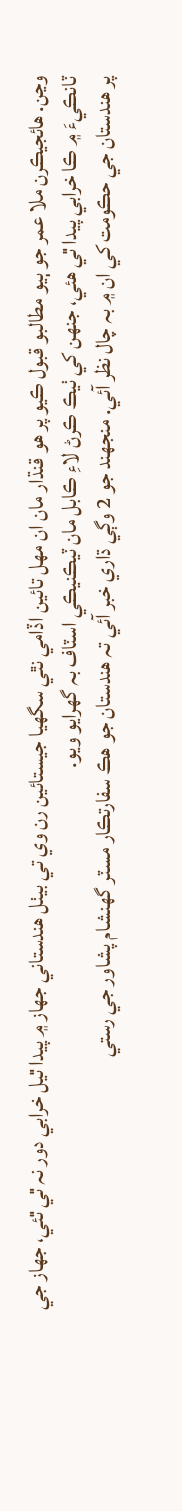وڃن. هائجيڪرن ملا عمر جو ٻيو مطالبو قبول ڪيو پر هو قنڌار مان ان مهل تائين اڏامي نٿي سگهيا جيستائين رن وي تي بيٺل هندستاني جهاز ۾ پيدا ٿيل خرابي دور نہ ٿي ٿئي، جهاز جي ٽانڪيءَ ۾ ڪا خرابي پيدا ٿي هئي، جنھن کي ٺيڪ ڪرڻ لاءِ ڪابل مان ٽيڪنيڪي اسٽاف بہ گهرايو ويو.
پر هندستان جي حڪومت کي ان ۾ بہ چال نظر آئي. منجهند جو 2 وڳي ڌاري خبر آئي تہ هندستان جو هڪ سفارتڪار مسٽر گهنشام پشاور جي رستي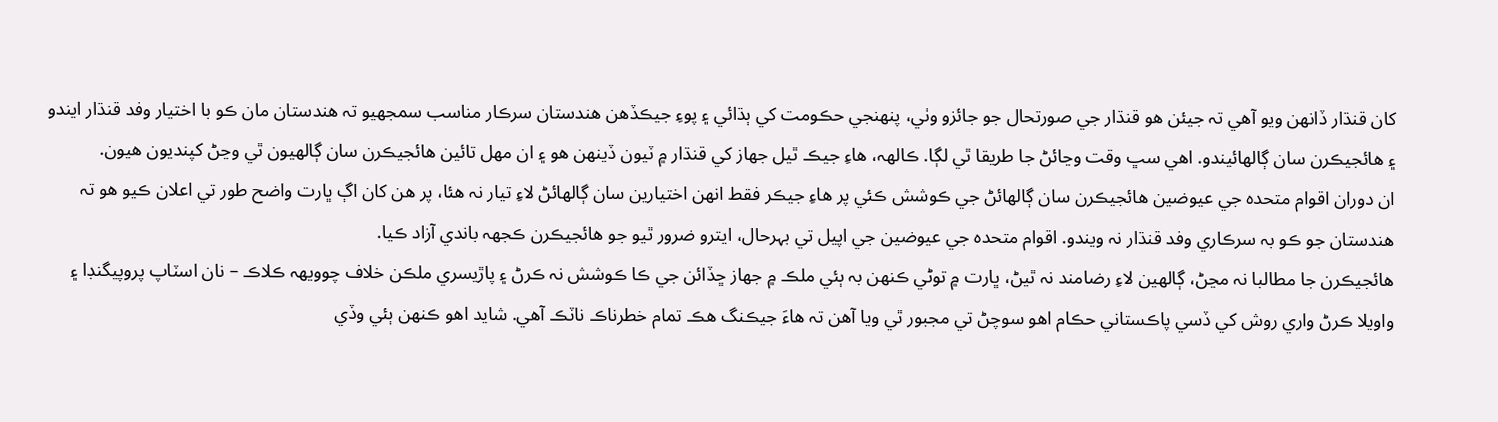کان قنڌار ڏانھن ويو آهي تہ جيئن هو قنڌار جي صورتحال جو جائزو وٺي، پنھنجي حڪومت کي ٻڌائي ۽ پوءِ جيڪڏهن هندستان سرڪار مناسب سمجهيو تہ هندستان مان ڪو با اختيار وفد قنڌار ايندو ۽ هائجيڪرن سان ڳالهائيندو. اهي سڀ وقت وڃائڻ جا طريقا ٿي لڳا. ڪالھہ، هاءِ جيڪ ٿيل جهاز کي قنڌار ۾ ٽيون ڏينھن هو ۽ ان مهل تائين هائجيڪرن سان ڳالهيون ٿي وڃڻ کپنديون هيون.
ان دوران اقوام متحده جي عيوضين هائجيڪرن سان ڳالهائڻ جي ڪوشش ڪئي پر هاءِ جيڪر فقط انھن اختيارين سان ڳالهائڻ لاءِ تيار نہ هئا، پر هن کان اڳ ڀارت واضح طور تي اعلان ڪيو هو تہ هندستان جو ڪو بہ سرڪاري وفد قنڌار نہ ويندو. اقوام متحده جي عيوضين جي اپيل تي بہرحال، ايترو ضرور ٿيو جو هائجيڪرن ڪجھہ باندي آزاد ڪيا.
هائجيڪرن جا مطالبا نہ مڃڻ، ڳالهين لاءِ رضامند نہ ٿيڻ، ڀارت ۾ توڻي ڪنھن بہ ٻئي ملڪ ۾ جهاز ڇڏائن جي ڪا ڪوشش نہ ڪرڻ ۽ پاڙيسري ملڪن خلاف چوويھہ ڪلاڪ – نان اسٽاپ پروپيگنڊا ۽ واويلا ڪرڻ واري روش کي ڏسي پاڪستاني حڪام اهو سوچڻ تي مجبور ٿي ويا آهن تہ هاءَ جيڪنگ هڪ تمام خطرناڪ ناٽڪ آهي. شايد اهو ڪنھن ٻئي وڏي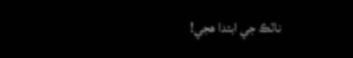ناٽڪ جي ابتدا هجي!